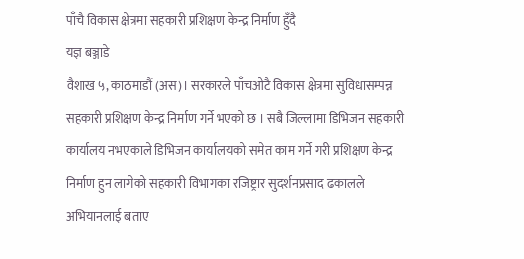पाँचै विकास क्षेत्रमा सहकारी प्रशिक्षण केन्द्र निर्माण हुँदै
यज्ञ बञ्जाडे
वैशाख ५, काठमाडौं (अस)। सरकारले पाँचओटै विकास क्षेत्रमा सुविधासम्पन्न सहकारी प्रशिक्षण केन्द्र निर्माण गर्ने भएको छ । सबै जिल्लामा डिभिजन सहकारी कार्यालय नभएकाले डिभिजन कार्यालयको समेत काम गर्ने गरी प्रशिक्षण केन्द्र निर्माण हुन लागेको सहकारी विभागका रजिष्ट्रार सुदर्शनप्रसाद ढकालले अभियानलाई बताए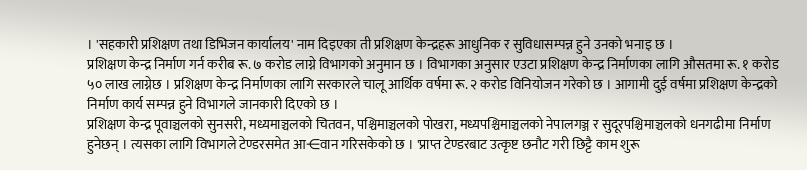। 'सहकारी प्रशिक्षण तथा डिभिजन कार्यालय' नाम दिइएका ती प्रशिक्षण केन्द्रहरू आधुनिक र सुविधासम्पन्न हुने उनको भनाइ छ ।
प्रशिक्षण केन्द्र निर्माण गर्न करीब रू. ७ करोड लाग्ने विभागको अनुमान छ । विभागका अनुसार एउटा प्रशिक्षण केन्द्र निर्माणका लागि औसतमा रू. १ करोड ५० लाख लाग्नेछ । प्रशिक्षण केन्द्र निर्माणका लागि सरकारले चालू आर्थिक वर्षमा रू. २ करोड विनियोजन गरेको छ । आगामी दुई वर्षमा प्रशिक्षण केन्द्रको निर्माण कार्य सम्पन्न हुने विभागले जानकारी दिएको छ ।
प्रशिक्षण केन्द्र पूवाञ्चलको सुनसरी, मध्यमाञ्चलको चितवन, पश्चिमाञ्चलको पोखरा, मध्यपश्चिमाञ्चलको नेपालगञ्ज र सुदूरपश्चिमाञ्चलको धनगढीमा निर्माण हुनेछन् । त्यसका लागि विभागले टेण्डरसमेत आ⋲वान गरिसकेको छ । 'प्राप्त टेण्डरबाट उत्कृष्ट छनौट गरी छिट्टै काम शुरू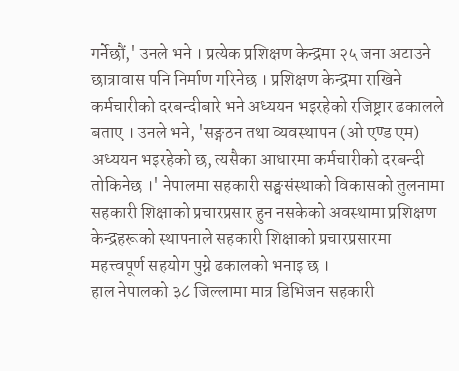गर्नेछौं,' उनले भने । प्रत्येक प्रशिक्षण केन्द्रमा २५ जना अटाउने छात्रावास पनि निर्माण गरिनेछ । प्रशिक्षण केन्द्रमा राखिने कर्मचारीको दरबन्दीबारे भने अध्ययन भइरहेको रजिष्ट्रार ढकालले बताए । उनले भने, 'सङ्गठन तथा व्यवस्थापन (ओ एण्ड एम) अध्ययन भइरहेको छ, त्यसैका आधारमा कर्मचारीको दरबन्दी तोकिनेछ ।' नेपालमा सहकारी सङ्घसंस्थाको विकासको तुलनामा सहकारी शिक्षाको प्रचारप्रसार हुन नसकेको अवस्थामा प्रशिक्षण केन्द्रहरूको स्थापनाले सहकारी शिक्षाको प्रचारप्रसारमा महत्त्वपूर्ण सहयोग पुग्ने ढकालको भनाइ छ ।
हाल नेपालको ३८ जिल्लामा मात्र डिभिजन सहकारी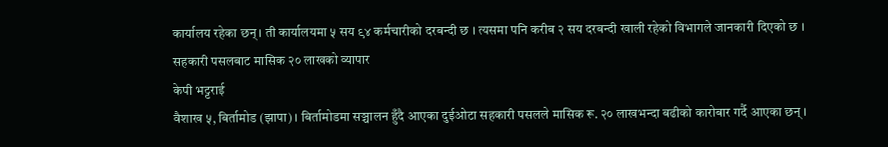कार्यालय रहेका छन् । ती कार्यालयमा ५ सय ९४ कर्मचारीको दरबन्दी छ । त्यसमा पनि करीब २ सय दरबन्दी खाली रहेको विभागले जानकारी दिएको छ ।
सहकारी पसलबाट मासिक २० लाखको व्यापार
केपी भट्टराई
वैशाख ५, बिर्तामोड (झापा) । बिर्तामोडमा सञ्चालन हुँदै आएका दुईओटा सहकारी पसलले मासिक रू. २० लाखभन्दा बढीको कारोबार गर्दै आएका छन् ।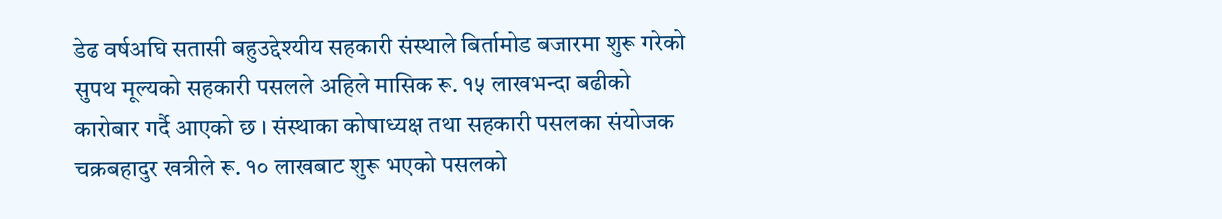डेढ वर्षअघि सतासी बहुउद्देश्यीय सहकारी संस्थाले बिर्तामोड बजारमा शुरू गरेको सुपथ मूल्यको सहकारी पसलले अहिले मासिक रू. १५ लाखभन्दा बढीको कारोबार गर्दै आएको छ । संस्थाका कोषाध्यक्ष तथा सहकारी पसलका संयोजक चक्रबहादुर खत्रीले रू. १० लाखबाट शुरू भएको पसलको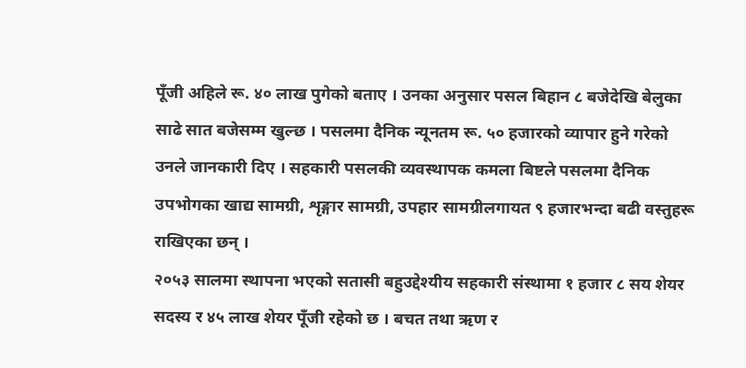पूँजी अहिले रू. ४० लाख पुगेको बताए । उनका अनुसार पसल बिहान ८ बजेदेखि बेलुका साढे सात बजेसम्म खुल्छ । पसलमा दैनिक न्यूनतम रू. ५० हजारको व्यापार हुने गरेको उनले जानकारी दिए । सहकारी पसलकी व्यवस्थापक कमला बिष्टले पसलमा दैनिक उपभोगका खाद्य सामग्री, शृङ्गार सामग्री, उपहार सामग्रीलगायत ९ हजारभन्दा बढी वस्तुहरू राखिएका छन् ।
२०५३ सालमा स्थापना भएको सतासी बहुउद्देश्यीय सहकारी संस्थामा १ हजार ८ सय शेयर सदस्य र ४५ लाख शेयर पूँजी रहेको छ । बचत तथा ऋण र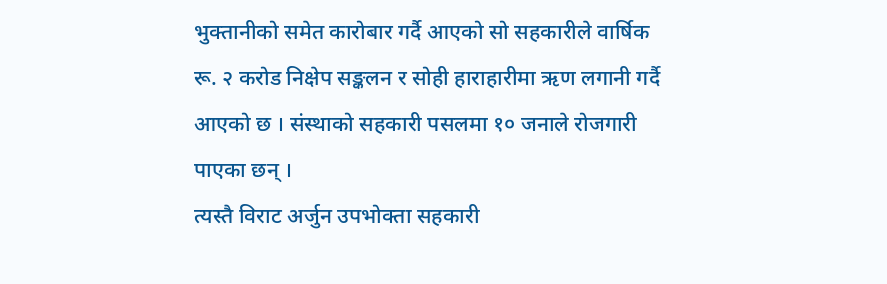भुक्तानीको समेत कारोबार गर्दै आएको सो सहकारीले वार्षिक रू. २ करोड निक्षेप सङ्कलन र सोही हाराहारीमा ऋण लगानी गर्दै आएको छ । संस्थाको सहकारी पसलमा १० जनाले रोजगारी पाएका छन् ।
त्यस्तै विराट अर्जुन उपभोक्ता सहकारी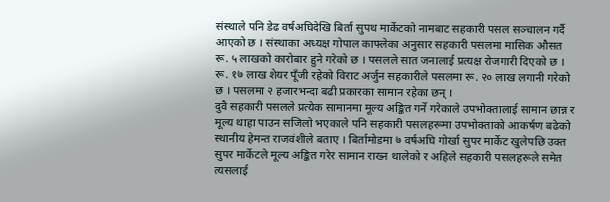संस्थाले पनि डेढ वर्षअघिदेखि बिर्ता सुपथ मार्केटको नामबाट सहकारी पसल सञ्चालन गर्दै आएको छ । संस्थाका अध्यक्ष गोपाल काफ्लेका अनुसार सहकारी पसलमा मासिक औसत रू. ५ लाखको कारोबार हुने गरेको छ । पसलले सात जनालाई प्रत्यक्ष रोजगारी दिएको छ । रू. १७ लाख शेयर पूँजी रहेको विराट अर्जुन सहकारीले पसलमा रू. २० लाख लगानी गरेको छ । पसलमा २ हजारभन्दा बढी प्रकारका सामान रहेका छन् ।
दुवै सहकारी पसलले प्रत्येक सामानमा मूल्य अङ्कित गर्ने गरेकाले उपभोक्तालाई सामान छान्न र मूल्य थाहा पाउन सजिलो भएकाले पनि सहकारी पसलहरूमा उपभोक्ताको आकर्षण बढेको स्थानीय हेमन्त राजवंशीले बताए । बिर्तामोडमा ७ वर्षअघि गोर्खा सुपर मार्केट खुलेपछि उक्त सुपर मार्केटले मूल्य अङ्कित गरेर सामान राख्न थालेको र अहिले सहकारी पसलहरूले समेत त्यसलाई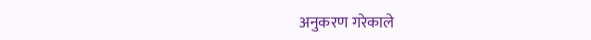अनुकरण गरेकाले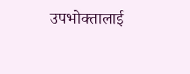उपभोक्तालाई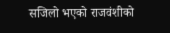सजिलो भएको राजवंशीको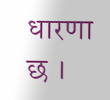धारणा छ ।